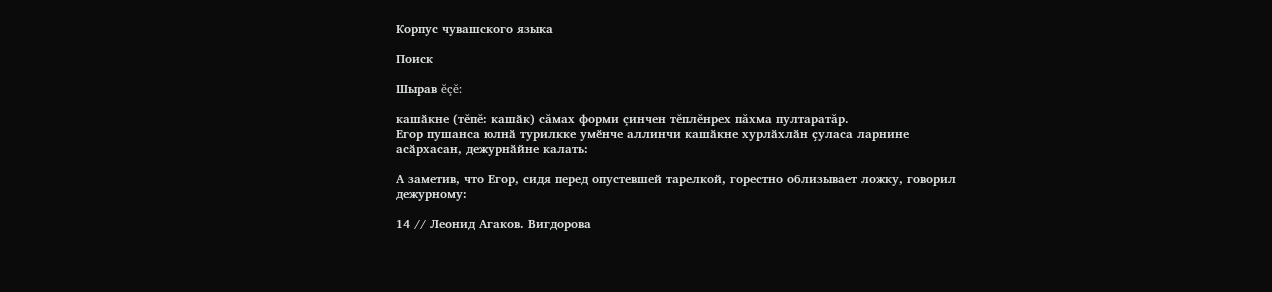Корпус чувашского языка

Поиск

Шырав ĕçĕ:

кашӑкне (тĕпĕ: кашӑк) сăмах форми çинчен тĕплĕнрех пăхма пултаратăр.
Егор пушанса юлнӑ турилкке умӗнче аллинчи кашӑкне хурлӑхлӑн ҫуласа ларнине асӑрхасан, дежурнӑйне калать:

А заметив, что Егор, сидя перед опустевшей тарелкой, горестно облизывает ложку, говорил дежурному:

14 // Леонид Агаков. Вигдорова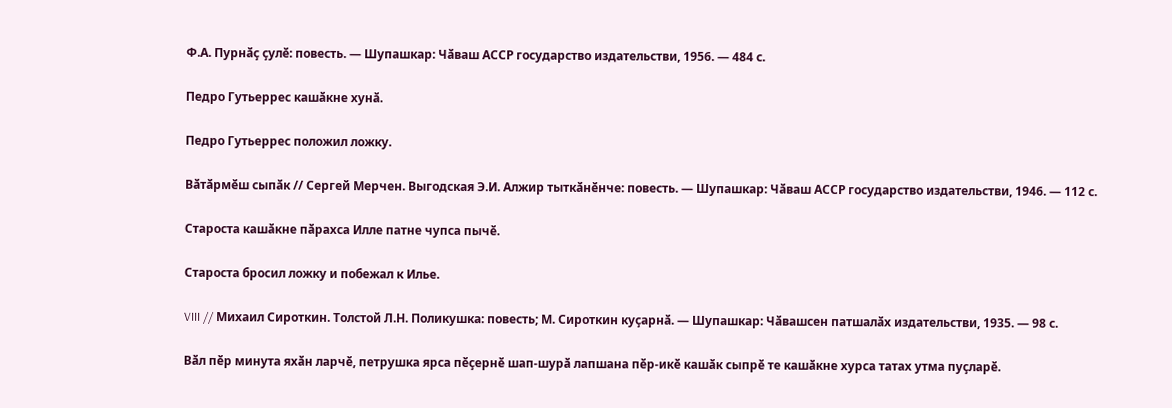Ф.А. Пурнӑҫ ҫулӗ: повесть. — Шупашкар: Чӑваш АССР государство издательстви, 1956. — 484 с.

Педро Гутьеррес кашӑкне хунӑ.

Педро Гутьеррес положил ложку.

Вӑтӑрмӗш сыпӑк // Сергей Мерчен. Выгодская Э.И. Алжир тыткӑнӗнче: повесть. — Шупашкар: Чӑваш АССР государство издательстви, 1946. — 112 с.

Староста кашӑкне пӑрахса Илле патне чупса пычӗ.

Староста бросил ложку и побежал к Илье.

VIII // Михаил Сироткин. Толстой Л.Н. Поликушка: повесть; М. Сироткин куҫарнӑ. — Шупашкар: Чӑвашсен патшалӑх издательстви, 1935. — 98 с.

Вӑл пӗр минута яхӑн ларчӗ, петрушка ярса пӗҫернӗ шап-шурӑ лапшана пӗр-икӗ кашӑк сыпрӗ те кашӑкне хурса татах утма пуҫларӗ.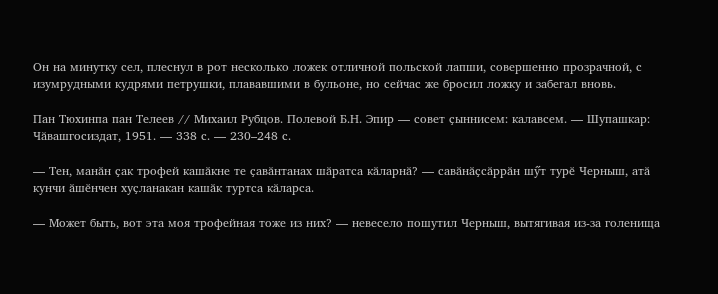Он на минутку сел, плеснул в рот несколько ложек отличной польской лапши, совершенно прозрачной, с изумрудными кудрями петрушки, плававшими в бульоне, но сейчас же бросил ложку и забегал вновь.

Пан Тюхинпа пан Телеев // Михаил Рубцов. Полевой Б.Н. Эпир — совет ҫыннисем: калавсем. — Шупашкар: Чӑвашгосиздат, 1951. — 338 с. — 230–248 с.

— Тен, манӑн ҫак трофей кашӑкне те ҫавӑнтанах шӑратса кӑларнӑ? — савӑнӑҫсӑррӑн шӳт турӗ Черныш, атӑ кунчи ӑшӗнчен хуҫланакан кашӑк туртса кӑларса.

— Может быть, вот эта моя трофейная тоже из них? — невесело пошутил Черныш, вытягивая из-за голенища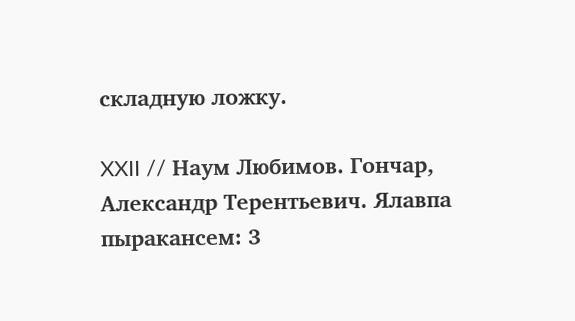складную ложку.

XXII // Наум Любимов. Гончар, Александр Терентьевич. Ялавпа пыракансем: 3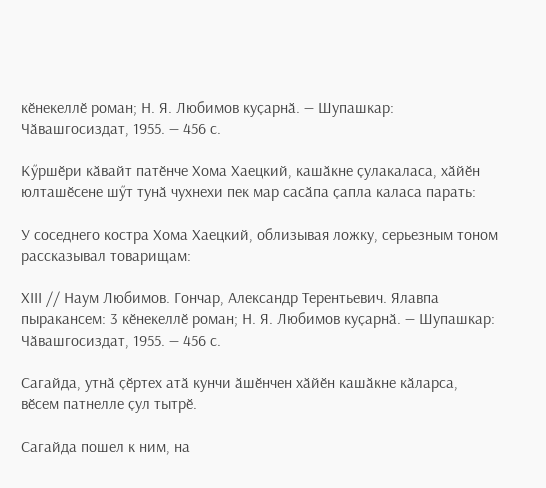кӗнекеллӗ роман; Н. Я. Любимов куҫарнӑ. — Шупашкар: Чӑвашгосиздат, 1955. — 456 с.

Кӳршӗри кӑвайт патӗнче Хома Хаецкий, кашӑкне ҫулакаласа, хӑйӗн юлташӗсене шӳт тунӑ чухнехи пек мар сасӑпа ҫапла каласа парать:

У соседнего костра Хома Хаецкий, облизывая ложку, серьезным тоном рассказывал товарищам:

XIII // Наум Любимов. Гончар, Александр Терентьевич. Ялавпа пыракансем: 3 кӗнекеллӗ роман; Н. Я. Любимов куҫарнӑ. — Шупашкар: Чӑвашгосиздат, 1955. — 456 с.

Сагайда, утнӑ ҫӗртех атӑ кунчи ӑшӗнчен хӑйӗн кашӑкне кӑларса, вӗсем патнелле ҫул тытрӗ.

Сагайда пошел к ним, на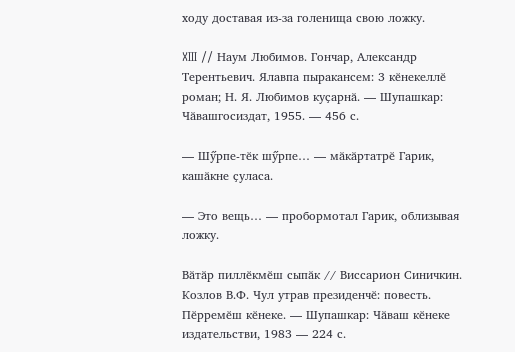ходу доставая из-за голенища свою ложку.

XIII // Наум Любимов. Гончар, Александр Терентьевич. Ялавпа пыракансем: 3 кӗнекеллӗ роман; Н. Я. Любимов куҫарнӑ. — Шупашкар: Чӑвашгосиздат, 1955. — 456 с.

— Шӳрпе-тӗк шӳрпе… — мӑкӑртатрӗ Гарик, кашӑкне ҫуласа.

— Это вещь… — пробормотал Гарик, облизывая ложку.

Вӑтӑр пиллӗкмӗш сыпӑк // Виссарион Синичкин. Козлов В.Ф. Чул утрав президенчӗ: повесть. Пӗрремӗш кӗнеке. — Шупашкар: Чӑваш кӗнеке издательстви, 1983 — 224 с.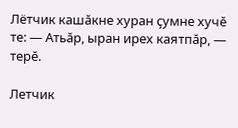Лётчик кашӑкне хуран ҫумне хучӗ те: — Атьӑр, ыран ирех каятпӑр, — терӗ.

Летчик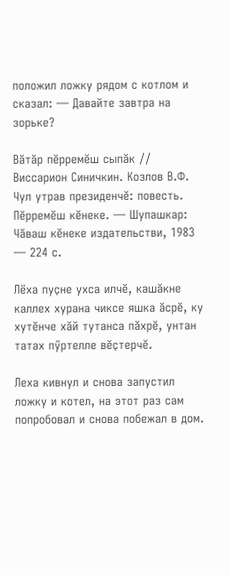положил ложку рядом с котлом и сказал: — Давайте завтра на зорьке?

Вӑтӑр пӗрремӗш сыпӑк // Виссарион Синичкин. Козлов В.Ф. Чул утрав президенчӗ: повесть. Пӗрремӗш кӗнеке. — Шупашкар: Чӑваш кӗнеке издательстви, 1983 — 224 с.

Лёха пуҫне ухса илчӗ, кашӑкне каллех хурана чиксе яшка ӑсрӗ, ку хутӗнче хӑй тутанса пӑхрӗ, унтан татах пӳртелле вӗҫтерчӗ.

Леха кивнул и снова запустил ложку и котел, на этот раз сам попробовал и снова побежал в дом.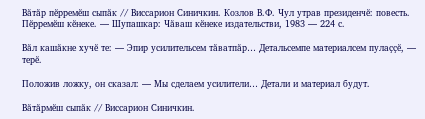Вӑтӑр пӗрремӗш сыпӑк // Виссарион Синичкин. Козлов В.Ф. Чул утрав президенчӗ: повесть. Пӗрремӗш кӗнеке. — Шупашкар: Чӑваш кӗнеке издательстви, 1983 — 224 с.

Вӑл кашӑкне хучӗ те: — Эпир усилительсем тӑватпӑр… Детальсемпе материалсем пулаҫҫӗ, — терӗ.

Положив ложку, он сказал: — Мы сделаем усилители… Детали и материал будут.

Вӑтӑрмӗш сыпӑк // Виссарион Синичкин.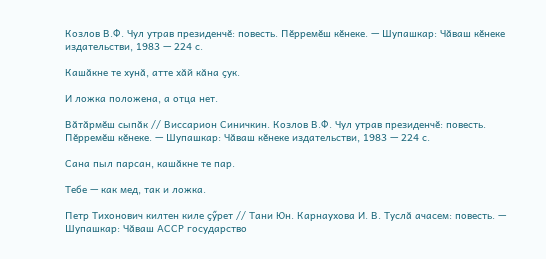Козлов В.Ф. Чул утрав президенчӗ: повесть. Пӗрремӗш кӗнеке. — Шупашкар: Чӑваш кӗнеке издательстви, 1983 — 224 с.

Кашӑкне те хунӑ, атте хӑй кӑна ҫук.

И ложка положена, а отца нет.

Вӑтӑрмӗш сыпӑк // Виссарион Синичкин. Козлов В.Ф. Чул утрав президенчӗ: повесть. Пӗрремӗш кӗнеке. — Шупашкар: Чӑваш кӗнеке издательстви, 1983 — 224 с.

Сана пыл парсан, кашӑкне те пар.

Тебе — как мед, так и ложка.

Петр Тихонович килтен киле ҫӳрет // Тани Юн. Карнаухова И. В. Туслӑ ачасем: повесть. — Шупашкар: Чӑваш АССР государство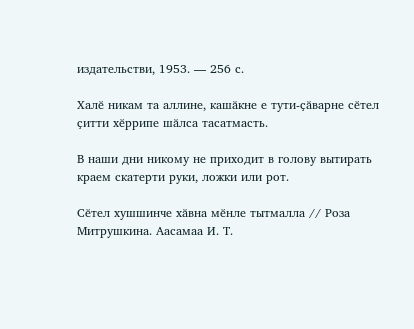издательстви, 1953. — 256 с.

Халӗ никам та аллине, кашӑкне е тути-ҫӑварне сӗтел ҫитти хӗррипе шӑлса тасатмасть.

В наши дни никому не приходит в голову вытирать краем скатерти руки, ложки или рот.

Сӗтел хушшинче хӑвна мӗнле тытмалла // Роза Митрушкина. Аасамаа И. Т.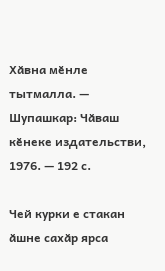Хӑвна мӗнле тытмалла. — Шупашкар: Чӑваш кӗнеке издательстви, 1976. — 192 с.

Чей курки е стакан ӑшне сахӑр ярса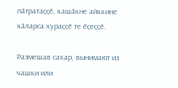пӑтратаҫҫӗ, кашӑкне айккине кӑларса хураҫҫӗ те ӗҫеҫҫӗ.

Размешав сахар, вынимают из чашки или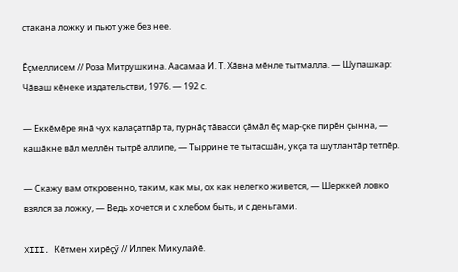стакана ложку и пьют уже без нее.

Ӗҫмеллисем // Роза Митрушкина. Аасамаа И. Т. Хӑвна мӗнле тытмалла. — Шупашкар: Чӑваш кӗнеке издательстви, 1976. — 192 с.

— Еккӗмӗре янӑ чух калаҫатпӑр та, пурнӑҫ тӑвасси ҫӑмӑл ӗҫ мар-ҫке пирӗн ҫынна, — кашӑкне вӑл меллӗн тытрӗ аллипе, — Тыррине те тытасшӑн, укҫа та шутлантӑр тетпӗр.

— Скажу вам откровенно, таким, как мы, ох как нелегко живется, — Шерккей ловко взялся за ложку, — Ведь хочется и с хлебом быть, и с деньгами.

XIII. Кӗтмен хирӗҫӳ // Илпек Микулайӗ.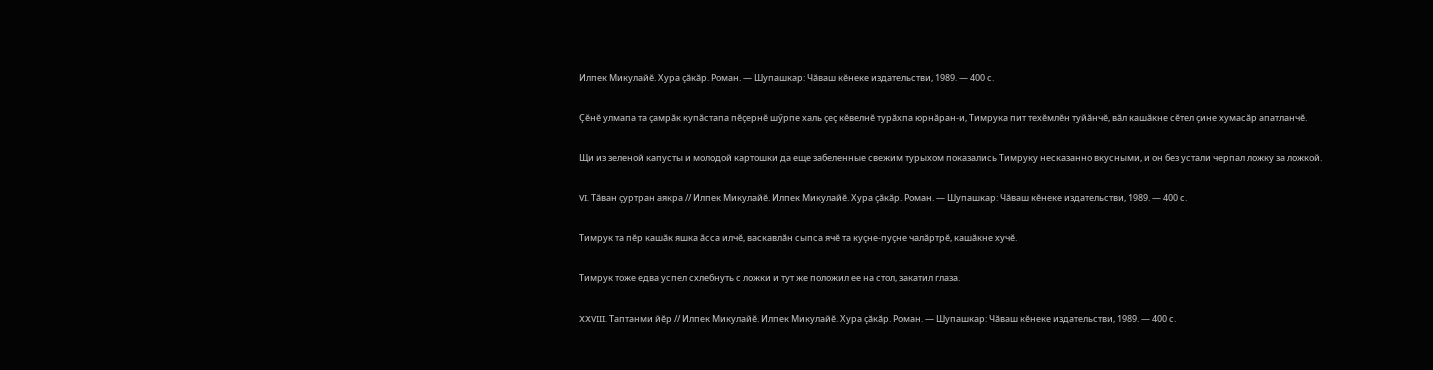Илпек Микулайӗ. Хура ҫӑкӑр. Роман. — Шупашкар: Чӑваш кӗнеке издательстви, 1989. — 400 с.

Ҫӗнӗ улмапа та ҫамрӑк купӑстапа пӗҫернӗ шӳрпе халь ҫеҫ кӗвелнӗ турӑхпа юрнӑран-и, Тимрука пит техӗмлӗн туйӑнчӗ, вӑл кашӑкне сӗтел ҫине хумасӑр апатланчӗ.

Щи из зеленой капусты и молодой картошки да еще забеленные свежим турыхом показались Тимруку несказанно вкусными, и он без устали черпал ложку за ложкой.

VI. Тӑван ҫуртран аякра // Илпек Микулайӗ. Илпек Микулайӗ. Хура ҫӑкӑр. Роман. — Шупашкар: Чӑваш кӗнеке издательстви, 1989. — 400 с.

Тимрук та пӗр кашӑк яшка ӑсса илчӗ, васкавлӑн сыпса ячӗ та куҫне-пуҫне чалӑртрӗ, кашӑкне хучӗ.

Тимрук тоже едва успел схлебнуть с ложки и тут же положил ее на стол, закатил глаза.

XXVIII. Таптанми йӗр // Илпек Микулайӗ. Илпек Микулайӗ. Хура ҫӑкӑр. Роман. — Шупашкар: Чӑваш кӗнеке издательстви, 1989. — 400 с.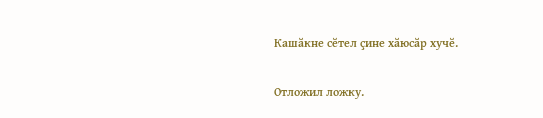Кашӑкне сӗтел ҫине хӑюсӑр хучӗ.

Отложил ложку.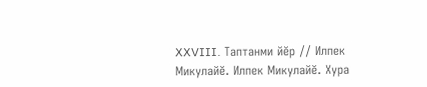XXVIII. Таптанми йӗр // Илпек Микулайӗ. Илпек Микулайӗ. Хура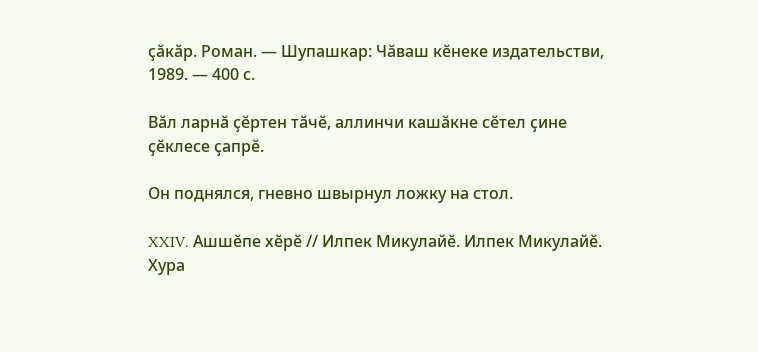ҫӑкӑр. Роман. — Шупашкар: Чӑваш кӗнеке издательстви, 1989. — 400 с.

Вӑл ларнӑ ҫӗртен тӑчӗ, аллинчи кашӑкне сӗтел ҫине ҫӗклесе ҫапрӗ.

Он поднялся, гневно швырнул ложку на стол.

XXIV. Ашшӗпе хӗрӗ // Илпек Микулайӗ. Илпек Микулайӗ. Хура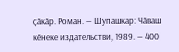ҫӑкӑр. Роман. — Шупашкар: Чӑваш кӗнеке издательстви, 1989. — 400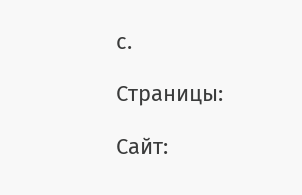с.

Страницы:

Сайт: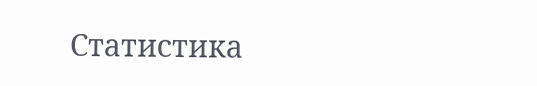Статистика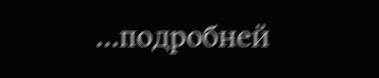...подробней